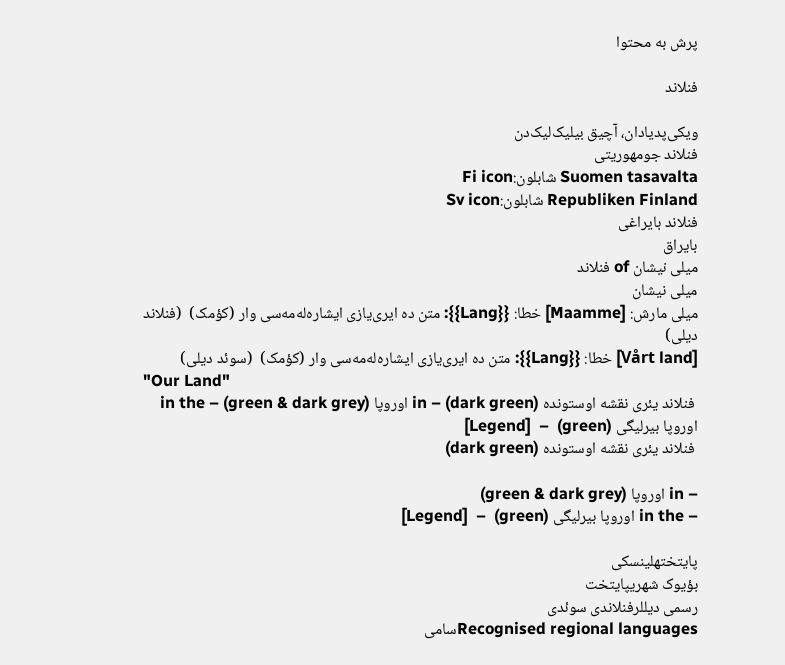پرش به محتوا

فنلاند

ویکی‌پدیادان، آچیق بیلیک‌لیک‌دن
فنلاند جومهوریتی
Suomen tasavalta شابلون:Fi icon
Republiken Finland شابلون:Sv icon
فنلاند بایراغی
بایراق
میلی نیشان of فنلاند
میلی نیشان
میلی مارش: [Maamme] خطا: {{Lang}}: متن ده ایری‌یازی ایشاره‌له‌مه‌سی وار (کؤمک)  (فنلاند دیلی)
[Vårt land] خطا: {{Lang}}: متن ده ایری‌یازی ایشاره‌له‌مه‌سی وار (کؤمک)  (سوئد دیلی)
"Our Land"
 فنلاند یئری نقشه اوستونده (dark green) – in اوروپا (green & dark grey) – in the اوروپا بیرلیگی (green)  –  [Legend]
 فنلاند یئری نقشه اوستونده (dark green)

– in اوروپا (green & dark grey)
– in the اوروپا بیرلیگی (green)  –  [Legend]

پایتختهلینسکی
بؤیوک شهریپایتخت
رسمی دیللرفنلاندی سوئدی
Recognised regional languagesسامی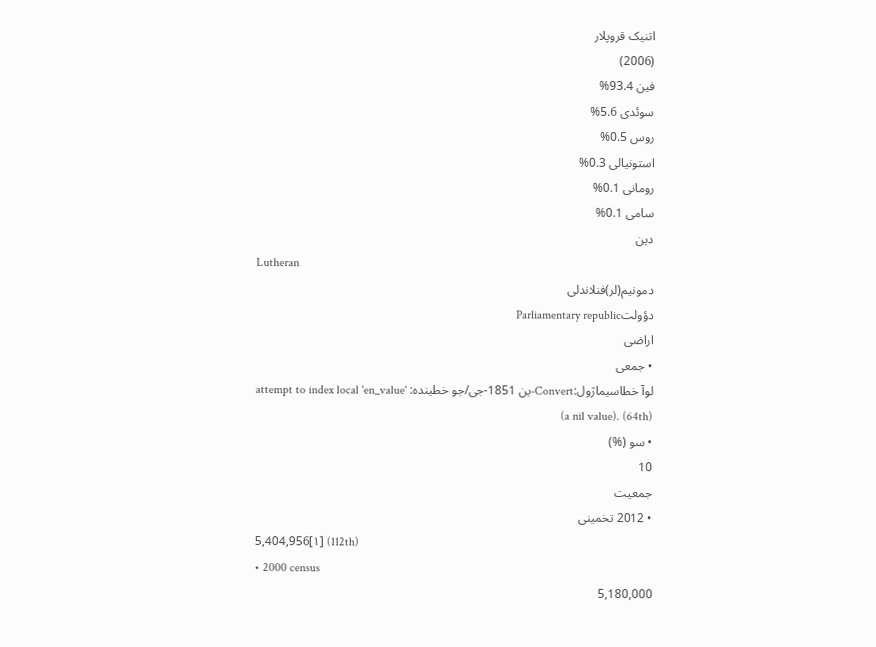اتنیک قروپلار
(2006)
فین 93.4%
سوئدی 5.6%
روس 0.5%
استونیالی 0.3%
رومانی 0.1%
سامی 0.1%
دین
Lutheran
دمونیم(لر)فنلاندلی
دؤولتParliamentary republic
اراضی
• جمعی
لوآ خطاسیماژول:Convert-ین 1851-جی/جو خطینده: attempt to index local 'en_value' (a nil value). (64th)
• سو (%)
10
جمعیت
• 2012 تخمینی
5,404,956[۱] (112th)
• 2000 census
5,180,000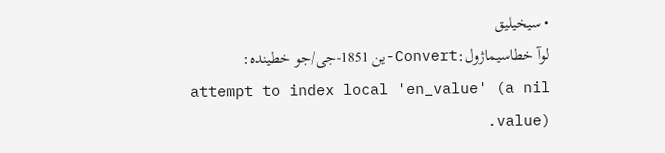• سیخیلیق
لوآ خطاسیماژول:Convert-ین 1851-جی/جو خطینده: attempt to index local 'en_value' (a nil value).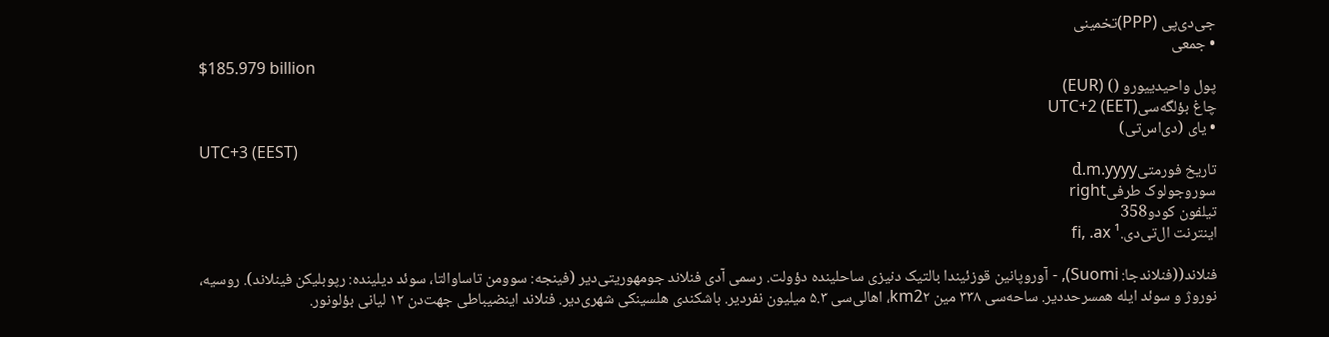جی‌دی‌پی (PPP)تخمینی
• جمعی
$185.979 billion
پول واحیدییورو () (EUR)
چاغ بؤلگه‌سیUTC+2 (EET)
• یای (دی‌اس‌تی)
UTC+3 (EEST)
تاریخ فورمتیd.m.yyyy
سوروجولوک طرفیright
تیلفون کودو358
اینترنت ال‌تی‌دی.fi, .ax ¹

فنلاند((فنلاندجا: Suomi), - آوروپانین قوزئیندا بالتیک دنیزی ساحلینده دؤولت. رسمی آدی فنلاند جومهوریتی‌دیر (فینجه: سوومن تاساوالتا، سوئد دیلینده: رپوبلیکن فینلاند). روسیه، نوروژ و سوئد ایله همسرحددیر. ساحه‌سی ۳۳۸ مین km2۲، اها‌لی‌سی ۵.۳ میلیون نفردیر. باشکندی هلسینکی شهری‌دیر. فنلاند اینضیباطی جهت‌دن ۱۲ لیانی بؤلونور.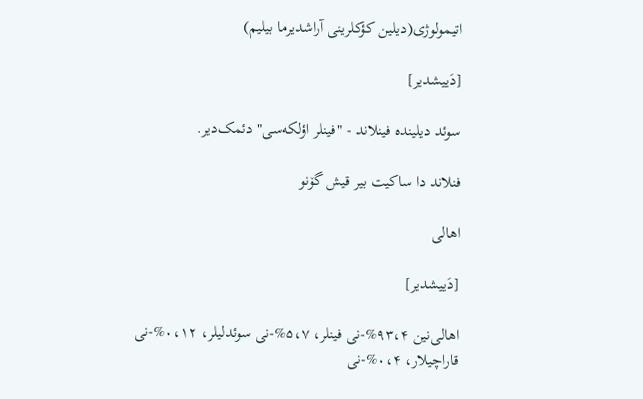اتیمولوژی(دیلین کؤکلرینی آراشدیرما بیلیم)

[دَییشدیر]

سوئد دیلینده فینلاند - "فینلر اؤلکه‌سی" دئمک‌دیر.

فنلاند دا ساکیت بیر قیش گۆنو

اها‌لی

[دَییشدیر]

اها‌لی‌نین ۹۳،۴%-نی فینلر، ۵،۷%-نی سوئد‌لیلر، ۰،۱۲%-نی قارا‌چیلار، ۰،۴%-نی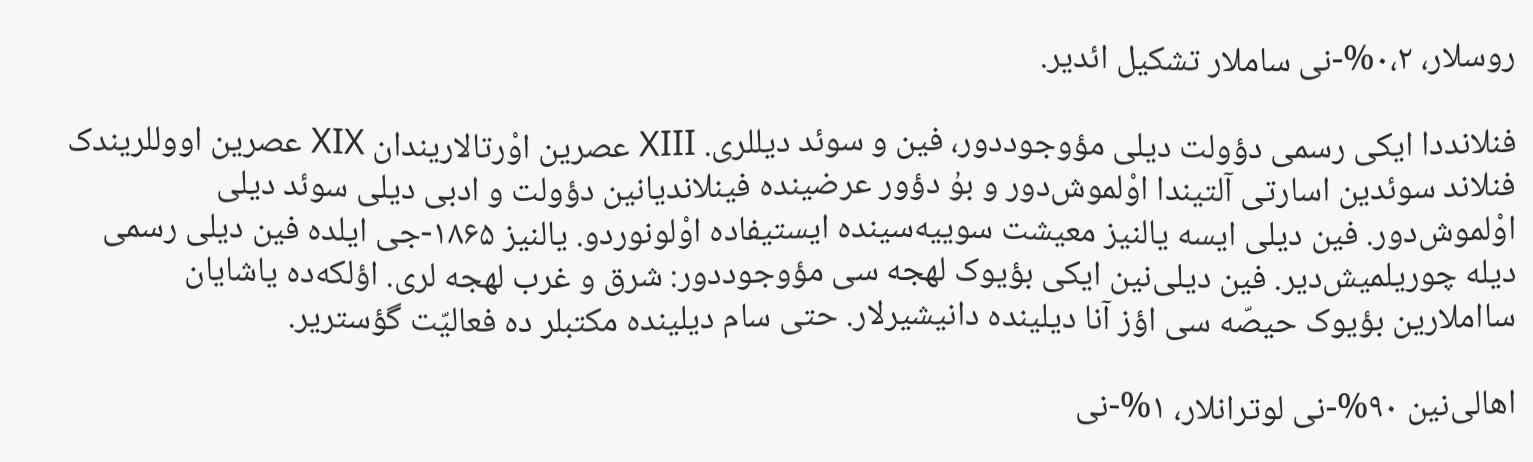روسلار، ۰،۲%-نی ساملار تشکیل ائدیر.

فنلاند‌دا ایکی رسمی دؤولت دیلی مؤوجوددور، فین و سوئد دیللری. XIII عصرین اوْرتالاریندان XIX عصرین اووللریندک فنلاند سوئدین اسارتی آلتیندا اوْلموش‌دور و بۇ دؤور عرضینده فینلاندیانین دؤولت و ادبی دیلی سوئد دیلی اوْلموش‌دور. فین دیلی ایسه یالنیز معیشت سوییه‌سینده ایستیفا‌ده اوْلونوردو. یالنیز ۱۸۶۵-جی ایلده فین دیلی رسمی دیله چوریلمیش‌دیر. فین دیلی‌نین ایکی بؤیوک لهجه سی مؤوجوددور: شرق و غرب لهجه لری. اؤلکه‌ده یاشایان سااملارین بؤیوک حیصّه ‌سی اؤز آنا دیلینده دانیشیرلار. حتی سام دیلینده مکتبلر ده فعالیّت گؤستریر.

اها‌لی‌نین ۹۰%-نی لوترانلار، ۱%-نی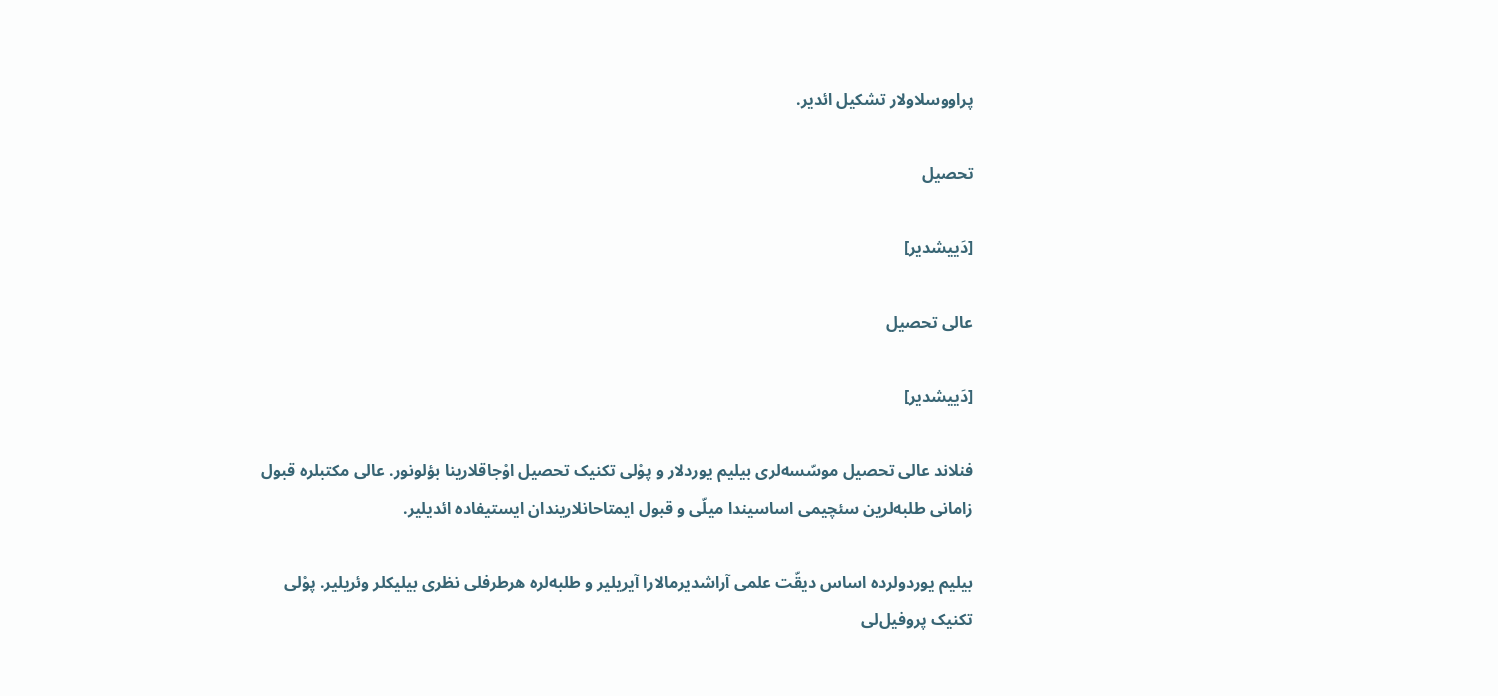پراووسلاولار تشکیل ائدیر.

تحصیل

[دَییشدیر]

عالی تحصیل

[دَییشدیر]

فنلاند عالی تحصیل موسّسه‌لری بیلیم یوردلار و پوْلی تکنیک تحصیل اوْجاقلارینا بؤلونور. عالی مکتبلره قبول زامانی طلبه‌لرین سئچیمی اساسیندا میلّی و قبول ایمتاحانلاریندان ایستیفا‌ده ائدیلیر.

بیلیم یوردولرده اساس دیقّت علمی آراشدیرمالارا آیریلیر و طلبه‌لره هرطرفلی نظری بیلیکلر وئریلیر. پوْلی تکنیک پروفیل‌لی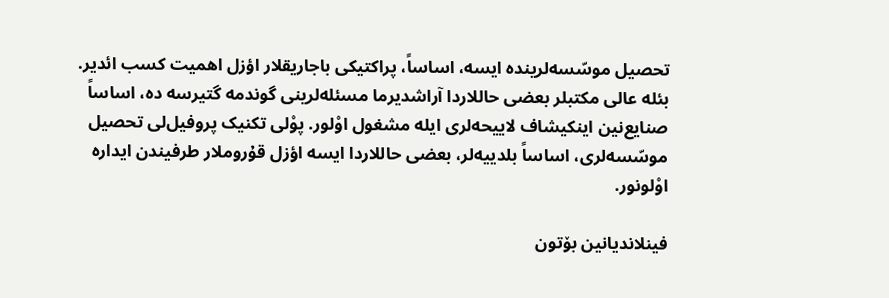تحصیل موسّسه‌لرینده ایسه، اساساً، پراکتیکی باجاریقلار اؤزل اهمیت کسب ائدیر. بئله عالی مکتبلر بعضی حاللاردا آراشدیرما مسئله‌لرینی گوندمه گتیرسه ده، اساساً صنایع‌نین اینکیشاف لاییحه‌لری ایله مشغول اوْلور. پوْلی تکنیک پروفیل‌لی تحصیل موسّسه‌لری، اساساً بلدییه‌لر، بعضی حاللاردا ایسه اؤزل قۇروملار طرفیندن ایداره اوْلونور.

فینلاندیانین بۆتون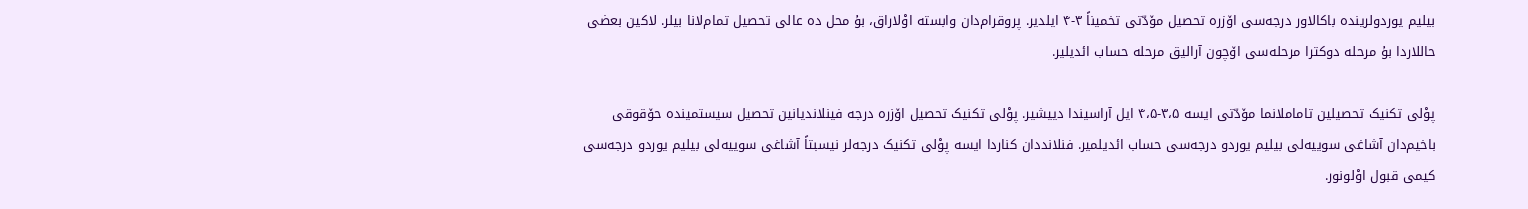بیلیم یوردولرینده باکالاور درجه‌سی اۆزره تحصیل مۆدّتی تخمیناً ۳-۴ ایلدیر. پروقرام‌دان وابسته اوْلا‌راق، بۇ محل ده عالی تحصیل تمام‌لانا بیلر. لاکین بعضی حاللاردا بۇ مرحله دوکترا مرحله‌سی اۆچون آرا‌لیق مرحله حساب ائدیلیر.

پوْلی تکنیک تحصیلین تاماملانما مۆدّتی ایسه ۳،۵-۴،۵ ایل آراسیندا دییشیر. پوْلی تکنیک تحصیل اۆزره درجه فینلاندیانین تحصیل سیستمینده حۆقوقی باخیم‌دان آشاغی سوییه‌لی بیلیم یوردو درجه‌سی حساب ائدیلمیر. فنلاند‌دان کناردا ایسه پوْلی تکنیک درجه‌لر نیسبتاً آشاغی سوییه‌لی بیلیم یوردو درجه‌سی کیمی قبول اوْلونور.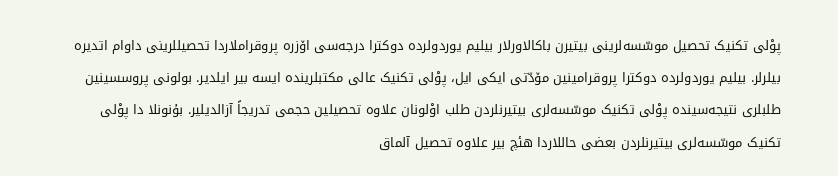پوْلی تکنیک تحصیل موسّسه‌لرینی بیتیرن باکالاورلار بیلیم یوردولرده دوکترا درجه‌سی اۆزره پروقراملاردا تحصیللرینی داوام اتدیره بیلرلر. بیلیم یوردولرده دوکترا پروقرامینین مۆدّتی ایکی ایل، پوْلی تکنیک عالی مکتبلرینده ایسه بیر ایلدیر. بولونی پروسسینین طلبلری نتیجه‌سینده پوْلی تکنیک موسّسه‌لری بیتیرنلردن طلب اوْلونان علاوه تحصیلین حجمی تدریجاً آزالدیلیر. بۇنونلا دا پوْلی تکنیک موسّسه‌لری بیتیرنلردن بعضی حاللاردا هئچ بیر علاوه تحصیل آلماق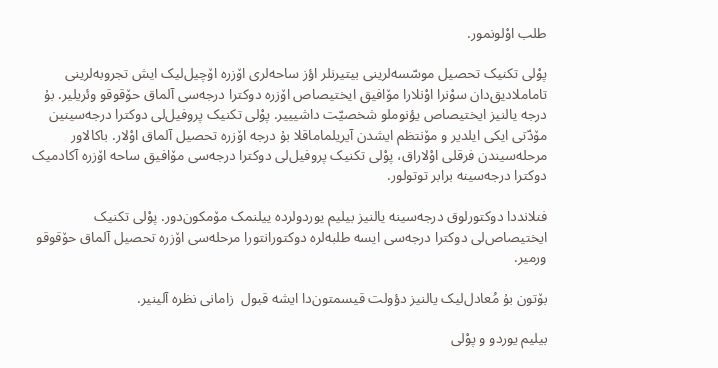طلب اوْلونمور.

پوْلی تکنیک تحصیل موسّسه‌لرینی بیتیرنلر اؤز ساحه‌لری اۆزره اۆچیل‌لیک ایش تجروبه‌لرینی تاماملادیق‌دان سوْنرا اوْنلارا مۆافیق ایختیصاص اۆزره دوکترا درجه‌سی آلماق حۆقوقو وئریلیر. بۇ درجه یالنیز ایختیصاص یؤنوملو شخصیّت داشیییر. پوْلی تکنیک پروفیل‌لی دوکترا درجه‌سینین مۆدّتی ایکی ایلدیر و مۆنتظم ایشدن آیریلماماقلا بۇ درجه اۆزره تحصیل آلماق اوْلار. باکالاور مرحله‌سیندن فرقلی اوْلا‌راق، پوْلی تکنیک پروفیل‌لی دوکترا درجه‌سی مۆافیق ساحه اۆزره آکادمیک دوکترا درجه‌سینه برابر توتولور.

فنلاند‌دا دوکتورلوق درجه‌سینه یالنیز بیلیم یوردولرده ییلنمک مۆمکون‌دور. پوْلی تکنیک ایختیصاص‌لی دوکترا درجه‌سی ایسه طلبه‌لره دوکتورانتورا مرحله‌سی اۆزره تحصیل آلماق حۆقوقو ورمیر.

بۆتون بۇ مُعادل‌لیک یالنیز دؤولت قیسمتون‌دا ایشه قبول  زامانی نظره آلینیر.

بیلیم یوردو و پوْلی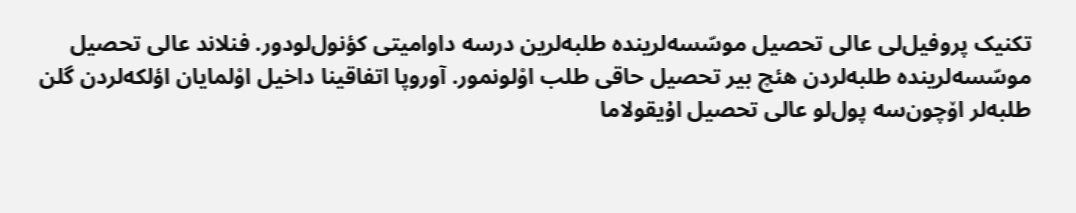تکنیک پروفیل‌لی عالی تحصیل موسّسه‌لرینده طلبه‌لرین درسه داوامیتی کؤنول‌لودور. فنلاند عالی تحصیل موسّسه‌لرینده طلبه‌لردن هئچ بیر تحصیل حاقی طلب اوْلونمور. آوروپا اتفاقینا داخیل اوْلمایان اؤلکه‌لردن گلن طلبه‌لر اۆچون‌سه پول‌لو عالی تحصیل اۇیقولاما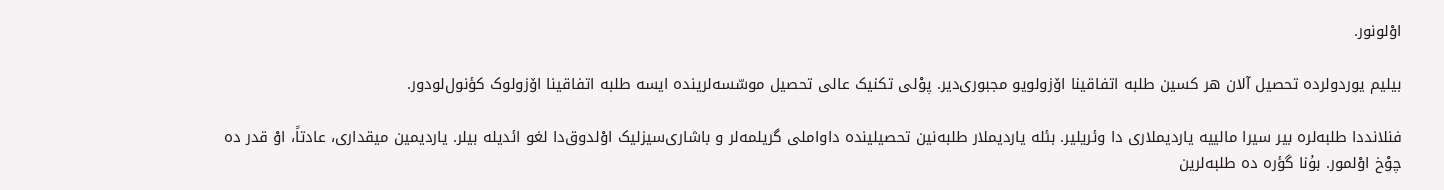اوْلونور.

بیلیم یوردولرده تحصیل آلان هر کسین طلبه اتفاقینا اۆزولویو مجبوری‌دیر. پوْلی تکنیک عالی تحصیل موسّسه‌لرینده ایسه طلبه اتفاقینا اۆزولوک کؤنول‌لودور.

فنلاند‌دا طلبه‌لره بیر سیرا مالییه یاردیملاری دا وئریلیر. بئله یاردیملار طلبه‌نین تحصیلینده داواملی گریلمه‌لر و باشاری‌سیزلیک اوْلدوق‌دا لغو ائدیله بیلر. یاردیمین میقداری، عادتاً، اوْ قدر ده چوْخ اوْلمور. بۇنا گؤره ده طلبه‌لرین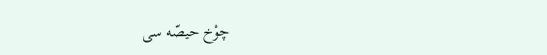چوْخ حیصّه ‌سی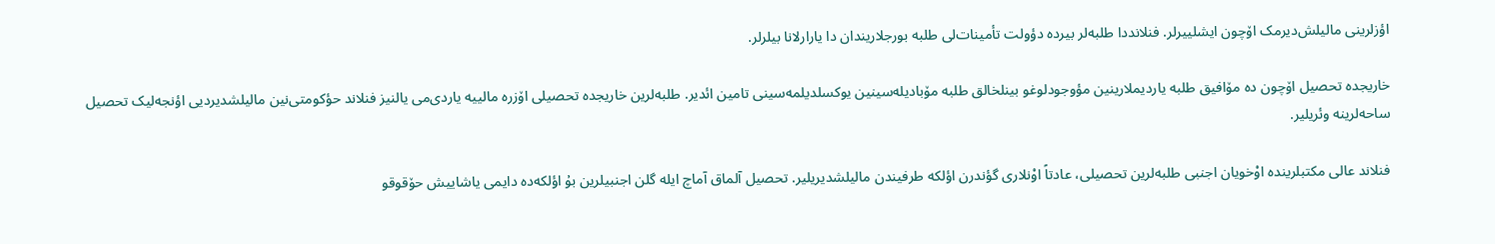اؤزلرینی مالیلش‌دیرمک اۆچون ایشلییرلر. فنلاند‌دا طلبه‌لر بیرده دؤولت تأمینات‌لی طلبه بورجلاریندان دا یارارلانا بیلرلر.

خاریجده تحصیل اۆچون ده مۆافیق طلبه یاردیملارینین مؤوجودلوغو بینلخالق طلبه مۆبادیله‌سینین یوکسلدیلمه‌سینی تامین ائدیر. طلبه‌لرین خاریجده تحصیلی اۆزره مالییه یاردی‌می یالنیز فنلاند حؤکومتی‌نین مالیلشدیردیی اؤنجه‌لیک تحصیل ساحه‌لرینه وئریلیر.

فنلاند عالی مکتبلرینده اوْخویان اجنبی طلبه‌لرین تحصیلی، عادتاً اوْنلاری گؤندرن اؤلکه طرفیندن مالیلشدیریلیر. تحصیل آلماق آماچ ایله گلن اجنبیلرین بۇ اؤلکه‌ده دایمی یاشاییش حۆقوقو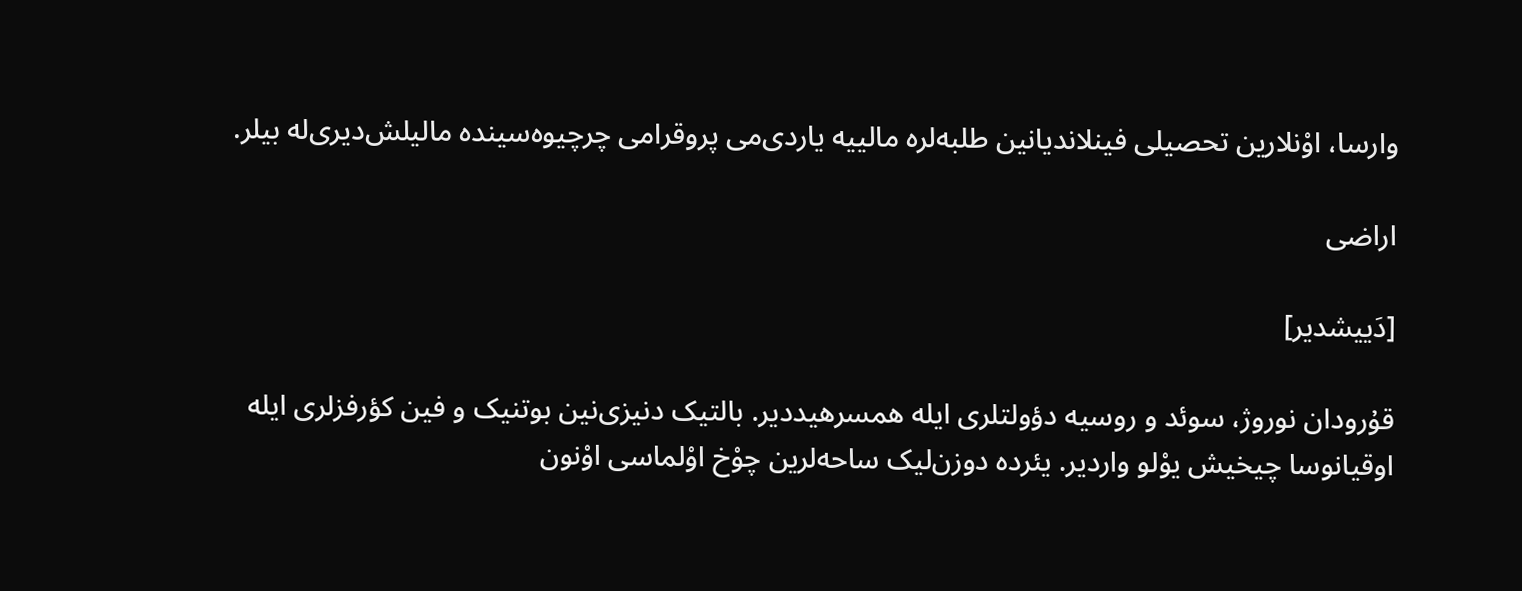وارسا، اوْنلارین تحصیلی فینلاندیانین طلبه‌لره مالییه یاردی‌می پروقرا‌می چرچیوه‌سینده مالیلش‌دیری‌له بیلر.

اراضی

[دَییشدیر]

قۇرودان نوروژ، سوئد و روسیه دؤولتلری ایله همسرهیددیر. بالتیک دنیزی‌نین بوتنیک و فین کؤرفزلری ایله اوقیانوسا چیخیش یوْلو واردیر. یئر‌ده دوزن‌لیک ساحه‌لرین چوْخ اوْلما‌سی اوْنون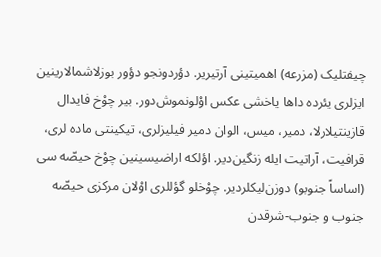چیفتلیک (مزرعه) اهمیتینی آرتیریر. دؤردونجو دؤور بوزلاشمالارینین ایزلری یئر‌ده داها یاخشی عکس اوْلونموش‌دور. بیر چوْخ فایدال قازینتیلارلا، دمیر، میس، الوان دمیر فیلیزلری، تیکینتی ماده لری، قرافیت، آراتیت ایله زنگین‌دیر. اؤلکه اراضیسینین چوْخ حیصّه ‌سی (اساساً جنوبو) دوزن‌لیکلردیر. چوْخلو گؤللری اوْلان مرکزی حیصّه جنوب و جنوب-شرقدن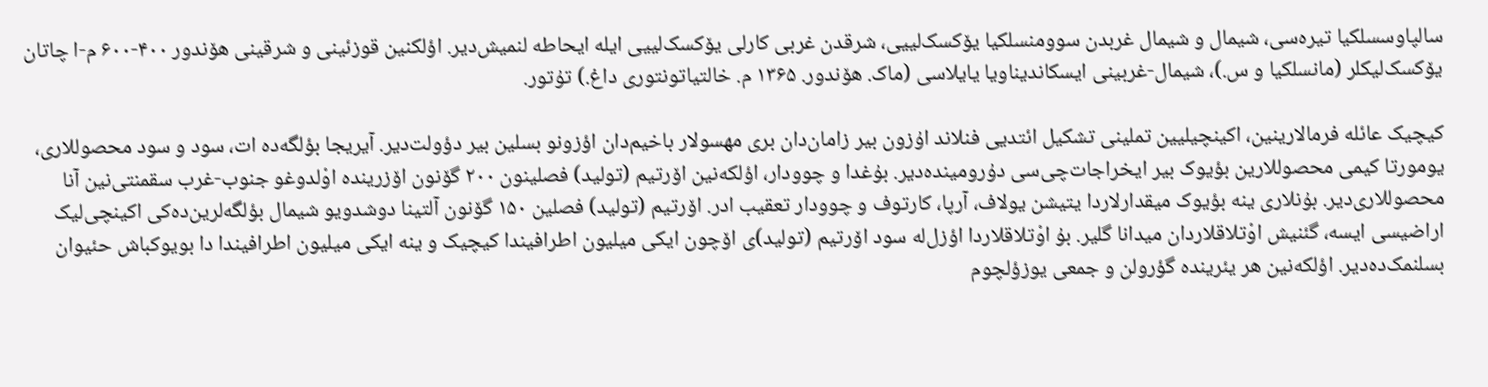سالپاوسسلکیا تیره‌سی، شیمال و شیمال غربدن سوومنسلکیا یۆکسک‌لییی، شرقدن غربی کارلی یۆکسک‌لییی ایله ایحاطه لنمیش‌دیر. اؤلکنین قوزئینی و شرقینی هۆندور ۴۰۰-۶۰۰ م-ا چاتان یۆکسک‌لیکلر (مانسلکیا و س.)، شیمال-غربینی ایسکاندیناویا یایلا‌سی (ماک. هۆندور. ۱۳۶۵ م. خالتیاتونتوری داغ.) تۇتور.

کیچیک عائله فرمالارینین، اکینچیلیین تملینی تشکیل ائتدیی فنلاند اۇزون بیر زامان‌دان بری مهسولار باخیم‌دان اؤزونو بسلین بیر دؤولت‌دیر. آیریجا بؤلگه‌ده ات، سود و سود محصوللاری، یومورتا کیمی محصوللارین بؤیوک بیر ایخراجات‌چی‌سی دۇرومینده‌دیر. بۇغدا و چوودار، اؤلکه‌نین اۆرتیم (تولید) فصلینون ۲۰۰ گۆنون اۆزرینده اوْلدوغو جنوب-غرب سقمنتی‌نین آنا محصوللاری‌دیر. بۇنلاری ینه بؤیوک میقدارلاردا یتیشن یولاف، آرپا، کارتوف و چوودار تعقیب ادر. اۆرتیم (تولید) فصلین ۱۵۰ گۆنون آلتینا دوشدویو شیمال بؤلگه‌لرین‌ده‌کی ‌اکینچی‌لیک اراضیسی ایسه، گئنیش اوْتلاقلاردان میدانا گلیر. بۇ اوْتلاقلاردا اؤزل‌له سود اۆرتیم (تولید)ی اۆچون ایکی میلیون اطرافیندا کیچیک و ینه ایکی میلیون اطرافیندا دا بویوکباش حئیوان بسلنمک‌ده‌دیر. اؤلکه‌نین هر یئرینده گؤرولن و جمعی یوزؤلچوم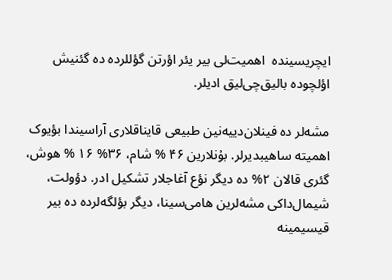ایچریسینده ‌ اهمیت‌لی بیر یئر اؤرتن گؤللرده ده گئنیش اؤلچوده بالیق‌چی‌لیق ادیلر.

مشه‌لر ده فینلان‌دییه‌نین طبیعی قایناقلاری آراسیندا بؤیوک اهمیته ساهیبدیرلر. بۇنلارین ۴۶ % شام، ۳۶% ۱۶ % هوش، گئری قالان ۲% ده دیگر نؤع آغاجلار تشکیل ادر. دؤولت، شیمال‌داکی مشه‌لرین هامی‌سینا، دیگر بؤلگه‌لرده ده بیر قیسیمینه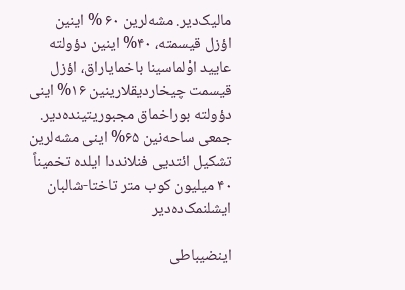مالیک‌دیر. مشه‌لرین ۶۰ % اینین اؤزل قیسمته، ۴۰% اینین دؤولته عایید اوْلما‌سینا باخمایا‌راق، اؤزل قیسمت چیخاردیقلارینین ۱۶% اینی دؤولته بوراخماق مجبوریتینده‌دیر. جمعی ساحه‌نین ۶۵% اینی مشه‌لرین تشکیل ائتدیی فنلاند‌دا ایلده تخمیناً ۴۰ میلیون کوب متر تاختا-شالبان ایشلنمک‌ده‌دیر

اینضیباطی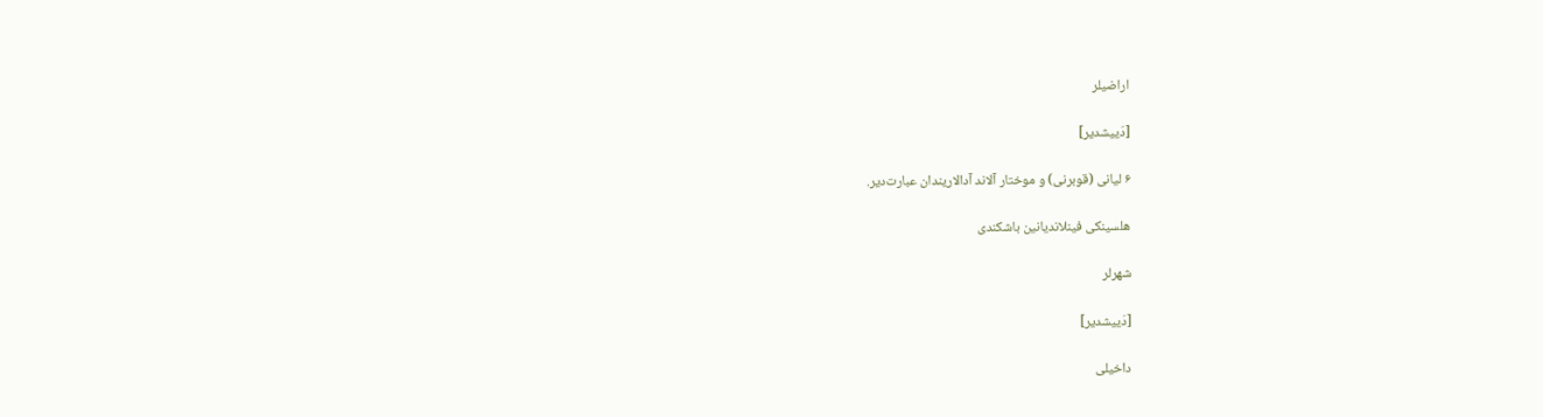اراضیلر

[دَییشدیر]

۶ لیا‌نی (قوبرنی) و موختار آلاند آدالاریندان عبارت‌دیر.

هلسینکی فینلاندیانین باشکندی

شهرلر

[دَییشدیر]

داخیلی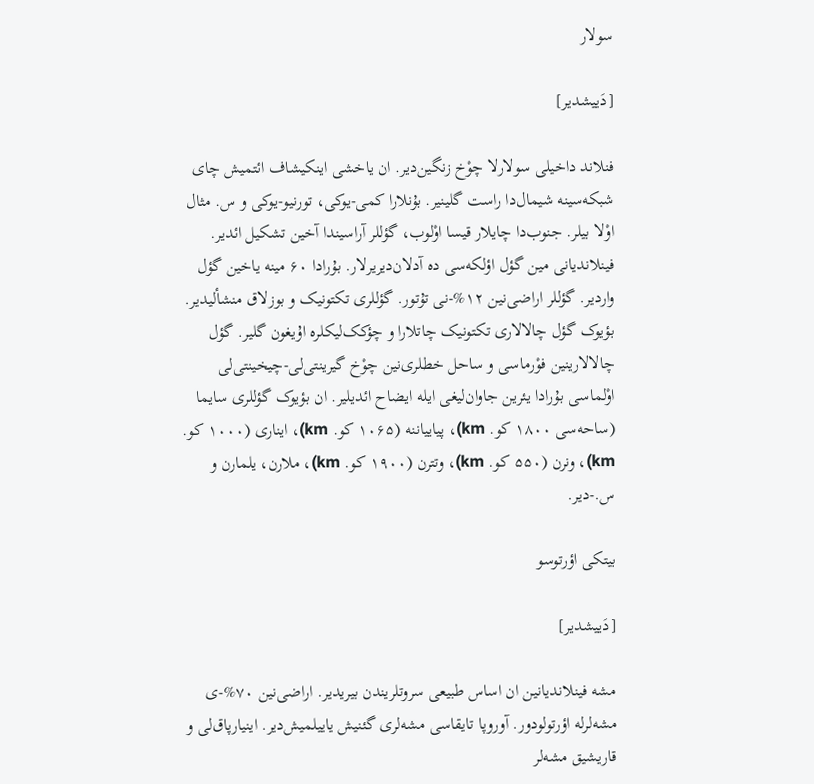سولار

[دَییشدیر]

فنلاند داخیلی سولارلا چوْخ زنگین‌دیر. ان یاخشی اینکیشاف ائتمیش چای شبکه‌سینه شیمال‌دا راست گلینیر. بۇنلارا کمی-یوکی، تورنیو-یوکی و س. مثال اوْلا بیلر. جنوب‌دا چایلار قیسا اوْلوب، گؤللر آراسیندا آخین تشکیل ائدیر. فینلاندیانی مین گؤل اؤلکه‌سی ده آدلان‌دیریرلار. بۇرادا ۶۰ مینه یاخین گؤل واردیر. گؤللر اراضی‌نین ۱۲%-نی تۇتور. گؤللری تکتونیک و بوزلاق منشأ‌لیدیر. بؤیوک گؤل چالالاری تکتونیک چاتلارا و چؤکک‌لیکلره اۇیغون گلیر. گؤل چالالارینین فوْرما‌سی و ساحل خطلری‌نین چوْخ گیرینتی‌لی-چیخینتی‌لی اوْلما‌سی بۇرادا یئرین جاوان‌لیغی ایله ایضاح ائدیلیر. ان بؤیوک گؤللری سایما (ساحه‌سی ۱۸۰۰ کو. km)، پیاییاننه (۱۰۶۵ کو. km)، ایناری (۱۰۰۰ کو. km)، ونرن (۵۵۰ کو. km)، وتترن (۱۹۰۰ کو. km)، ملارن، یلمارن و س.-دیر.

بیتکی اؤرتوسو

[دَییشدیر]

مشه فینلاندیانین ان اساس طبیعی سروتلریندن بیریدیر. اراضی‌نین ۷۰%-ی مشه‌لرله اؤرتولودور. آوروپا تایقا‌سی مشه‌لری گئنیش یاییلمیش‌دیر. اینیارپاق‌لی و قاریشیق مشه‌لر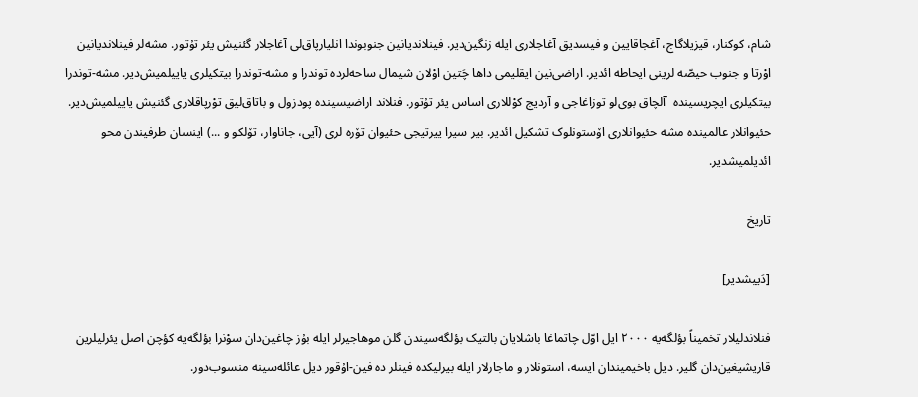شام، کوکنار، قیزیلاگاج، آغجاقایین و فیسدیق آغاجلاری ایله زنگین‌دیر. فینلاندیانین جنوبوندا انلیارپاق‌لی آغاجلار گئنیش یئر تۇتور. مشه‌لر فینلاندیانین اوْرتا و جنوب حیصّه ‌لرینی ایحاطه ائدیر. اراضی‌نین ایقلیمی داها چَتین اوْلان شیمال ساحه‌لرده توندرا و مشه-توندرا بیتکیلری یاییلمیش‌دیر. مشه-توندرا بیتکیلری ایچریسینده ‌ آلچاق بوی‌لو توزاغاجی و آردیج کوْللاری اساس یئر تۇتور. فنلاند اراضیسینده پودزول و باتاق‌لیق توْرپاقلاری گئنیش یاییلمیش‌دیر. حئیوانلار عالمینده مشه حئیوانلاری اۆستونلوک تشکیل ائدیر. بیر سیرا ییرتیجی حئیوان تۆره لری (آیی، جاناوار، تۆلکو و ...) اینسان طرفیندن محو ائدیلمیشدیر.

تاریخ

[دَییشدیر]

فنلاند‌لیلار تخمیناً بؤلگه‌یه ۲۰۰۰ ایل اوّل چاتماغا باشلایان بالتیک بؤلگه‌سیندن گلن موهاجیرلر ایله بۇز چاغین‌دان سوْنرا بؤلگه‌یه کؤچن اصل یئرلیلرین قاریشیغین‌دان گلیر. دیل باخیمیندان ایسه، استونلار و ماجارلار ایله بیرلیکده فینلر ده فین-اۇقور دیل عائله‌سینه منسوب‌دور.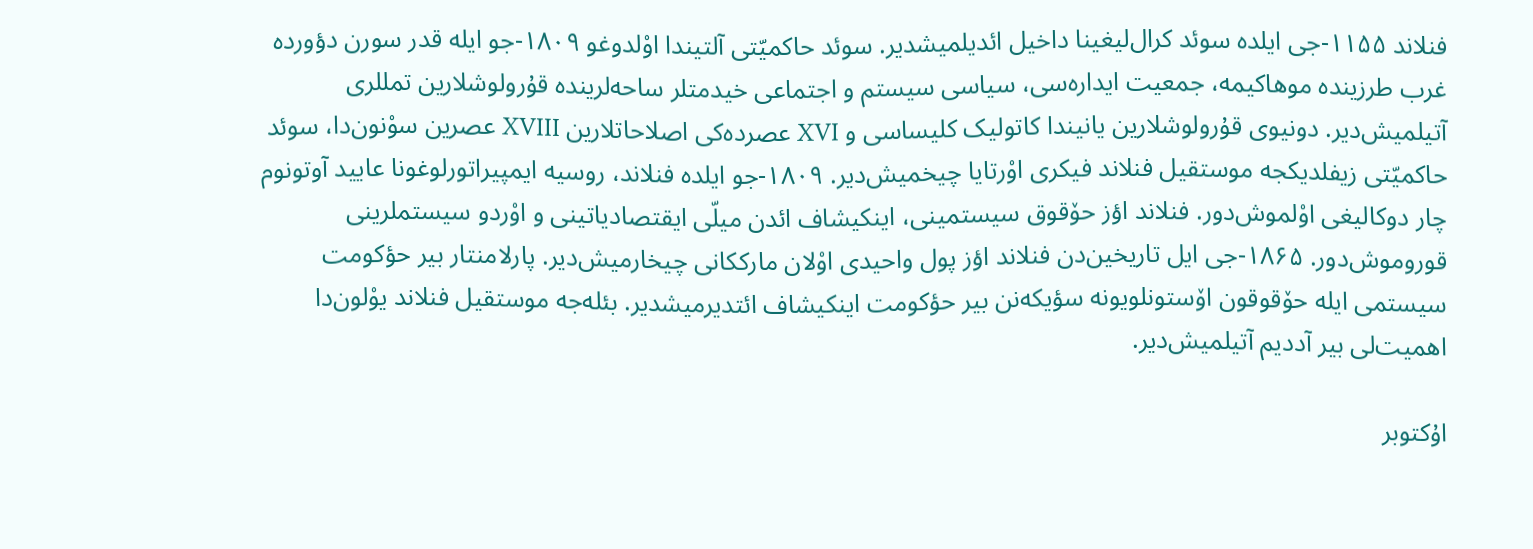فنلاند ۱۱۵۵-جی ایلده سوئد کرال‌لیغینا داخیل ائدیلمیشدیر. سوئد حاکمیّتی آلتیندا اوْلدوغو ۱۸۰۹-جو ایله قدر سورن دؤورده غرب طرزینده موهاکیمه، جمعیت ایداره‌سی، سیا‌سی سیستم و اجتماعی خیدمتلر ساحه‌لرینده قۇرولوشلارین تمللری آتیلمیش‌دیر. دونیوی قۇرولوشلارین یانیندا کاتولیک کلیسا‌سی و XVI عصرده‌کی اصلاحاتلارین XVIII عصرین سوْنون‌دا، سوئد حاکمیّتی زیفلدیکجه موستقیل فنلاند فیکری اوْرتایا چیخمیش‌دیر. ۱۸۰۹-جو ایلده فنلاند، روسیه ایمپیراتورلوغونا عایید آوتونوم چار دوکا‌لیغی اوْلموش‌دور. فنلاند اؤز حۆقوق سیستمینی، اینکیشاف ائدن میلّی ایقتصادیاتینی و اوْردو سیستملرینی قوروموش‌دور. ۱۸۶۵-جی ایل تاریخین‌دن فنلاند اؤز پول واحیدی اوْلان مارککانی چیخارمیش‌دیر. پارلامنتار بیر حؤکومت سیستمی ایله حۆقوقون اۆستونلویونه سؤیکه‌نن بیر حؤکومت اینکیشاف ائتدیرمیشدیر. بئله‌جه موستقیل فنلاند یوْلون‌دا اهمیت‌لی بیر آددیم آتیلمیش‌دیر.

اۇکتوبر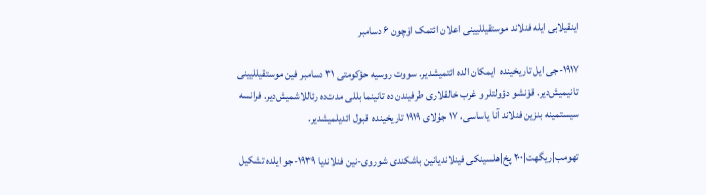اینقیلابی ایله فنلاند موستقیللیینی اعلان ائتمک اۆچون ۶ دسامبر

۱۹۱۷-جی ایل تاریخینده  ایمکان الده ائتمیشدیر. سووت روسیه حؤکومتی ۳۱ دسامبر فین موستقیللیینی تانیمیش‌دیر. قوْنشو دؤولتلر و غرب خالقلاری طرفیندن ده تانینما بللی مدت‌ده رئاللاشمیش‌دیر. فرانسه سیستمینه بنزین فنلاند آنا یاساسی، ۱۷ جۇلای ۱۹۱۹ تاریخینده  قبول ائدیلمیشدیر.

تهومب|ریگهت|۲۰۰ پخ|هلسینکی فینلاندیانین باشکندی شوروی-نین فنلاندیا ۱۹۳۹-جو ایلده تشکیل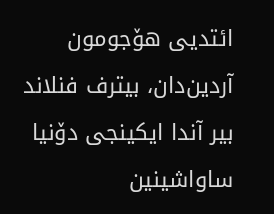ائتدیی هۆجومون آردین‌دان، بیترف فنلاند بیر آندا ایکینجی دۆنیا ساواشینین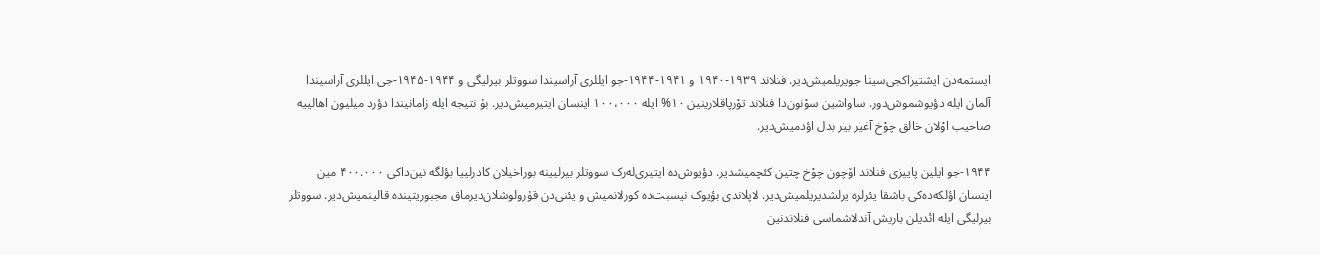ایستمه‌دن ایشتیراکجی‌سینا جویریلمیش‌دیر. فنلاند ۱۹۳۹-۱۹۴۰ و ۱۹۴۱-۱۹۴۴-جو ایللری آراسیندا سووتلر بیرلیگی و ۱۹۴۴-۱۹۴۵-جی ایللری آراسیندا آلمان ایله دؤیوشموش‌دور. ساواشین سوْنون‌دا فنلاند توْرپاقلارینین ۱۰% ایله ۱۰۰،۰۰۰ اینسان ایتیرمیش‌دیر. بۇ نتیجه ایله زامانیندا دؤرد میلیون اها‌لییه صاحیب اوْلان خالق چوْخ آغیر بیر بدل اؤدمیش‌دیر.

۱۹۴۴-جو ایلین پاییزی فنلاند اۆچون چوْخ چتین کئچمیشدیر. دؤیوش‌ده ایتیری‌له‌رک سووتلر بیرلیینه بوراخیلان کادرلییا بؤلگه نین‌داکی ۴۰۰.۰۰۰ مین اینسان اؤلکه‌ده‌کی باشقا یئرلره یرلشدیریلمیش‌دیر. لاپلاندی بؤیوک نیسبت‌ده کورلانمیش و یئنی‌دن قۇرولوشلان‌دیرماق مجبوریتینده قالینمیش‌دیر. سووتلر بیرلیگی ایله ائدیلن باریش آندلاشما‌سی فنلاند‌نین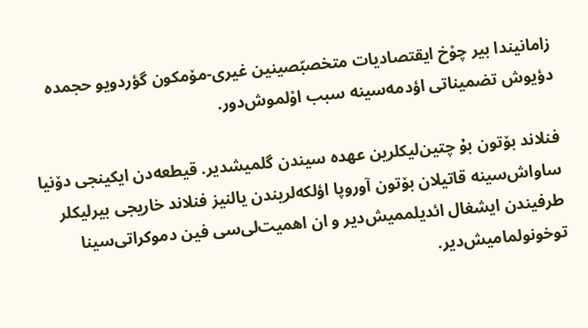زامانیندا بیر چوْخ ایقتصادیات متخصبّصینین غیری-مۆمکون گؤردویو حجمده دؤیوش تضمیناتی اؤدمه‌سینه سبب اوْلموش‌دور.

فنلاند بۆتون بۇ چتین‌لیکلرین عهده ‌سیندن گلمیشدیر. قیطعه‌دن ایکینجی دۆنیا ساواش‌سینه قاتیلان بۆتون آوروپا اؤلکه‌لریندن یالنیز فنلاند خاریجی بیرلیکلر طرفیندن ایشغال ائدیلممیش‌دیر و ان اهمیت‌لی‌سی فین دموکراتی‌سینا توخونولمامیش‌دیر.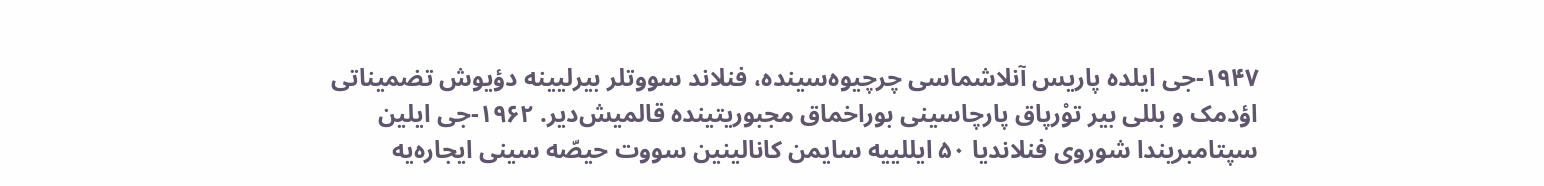۱۹۴۷-جی ایلده پاریس آنلاشما‌سی چرچیوه‌سینده، فنلاند سووتلر بیرلیینه دؤیوش تضمیناتی اؤد‌مک و بللی بیر توْرپاق پارچا‌سینی بوراخماق مجبوریتینده قالمیش‌دیر. ۱۹۶۲-جی ایلین سپتامبریندا شوروی فنلاندیا ۵۰ ایللییه سایمن کانالینین سووت حیصّه ‌سینی ایجاره‌یه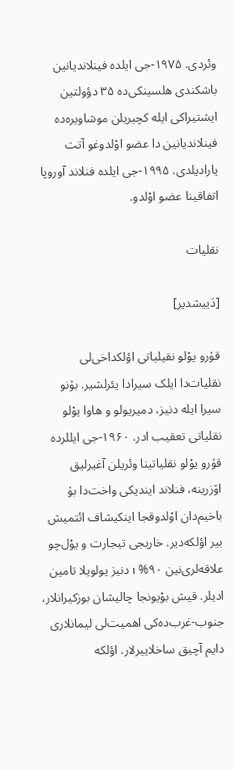وئردی. ۱۹۷۵-جی ایلده فینلاندیانین باشکندی هلسینکی‌ده ۳۵ دؤولتین ایشتیراکی ایله کچیریلن موشاویره‌ده فینلاندیانین دا عضو اوْلدوغو آتت یارادیلدی. ۱۹۹۵-جی ایلده فنلاند آوروپا اتفاقینا عضو اوْلدو.

نقلیات

[دَییشدیر]

قۇرو یوْلو نقیلیاتی اؤلکداخی‌لی نقلیات‌دا ایلک سیرا‌دا یئرلشیر. بۇنو سیرا ایله دنیز، دمیریولو و هاوا یوْلو نقلیاتی تعقیب ادر. ۱۹۶۰-جی ایللرده قۇرو یوْلو نقلیاتینا وئریلن آغیرلیق اۆزرینه، فنلاند ایندیکی واخت‌دا بۇ باخیم‌دان اوْلدوقجا اینکیشاف ائتمیش بیر اؤلکه‌دیر. خاریجی تیجارت و یوْل‌چو علاقه‌لری‌نین ۹۰% ı دنیز یولویلا تامین ادیلر. قیش بوْیونجا چالیشان بوزکیرانلار، جنوب-غرب‌ده‌کی اهمیت‌لی لیمانلاری دایم آچیق ساخلاییرلار. اؤلکه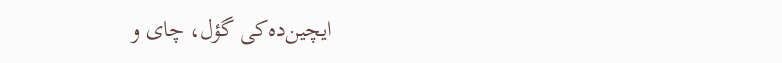ایچین‌ده‌کی گؤل، چای و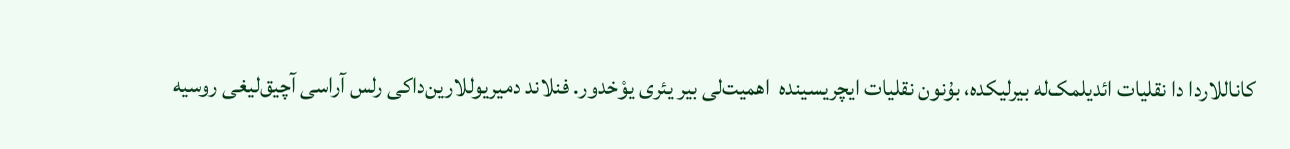کاناللاردا دا نقلیات ائدیلمک‌له بیرلیکده، بۇنون نقلیات ایچریسینده ‌ اهمیت‌لی بیر یئری یوْخدور. فنلاند دمیریوللارین‌داکی رلس آرا‌سی آچیق‌لیغی روسیه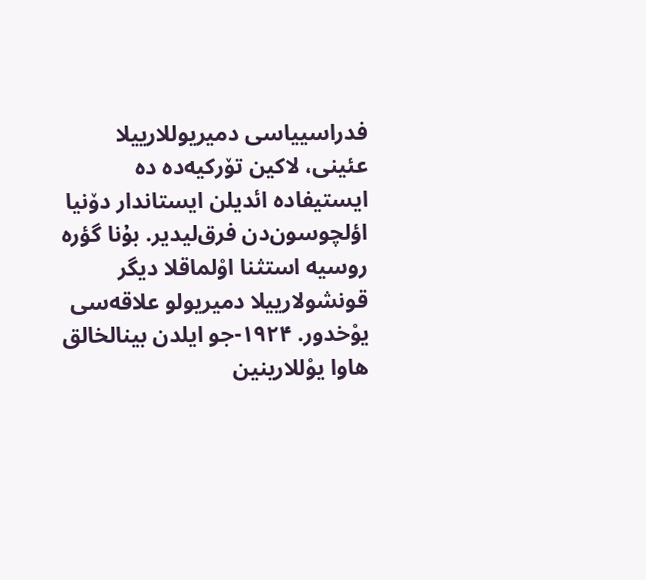فدراسییاسی دمیریوللارییلا عئینی، لاکین تۆرکیه‌ده ده ایستیفا‌ده ائدیلن ایستاندار دۆنیا اؤلچوسون‌دن فرق‌لیدیر. بۇنا گؤره روسیه استثنا اوْلماقلا دیگر قونشولارییلا دمیریولو علاقه‌سی یوْخدور. ۱۹۲۴-جو ایلدن بینالخالق هاوا یوْللارینین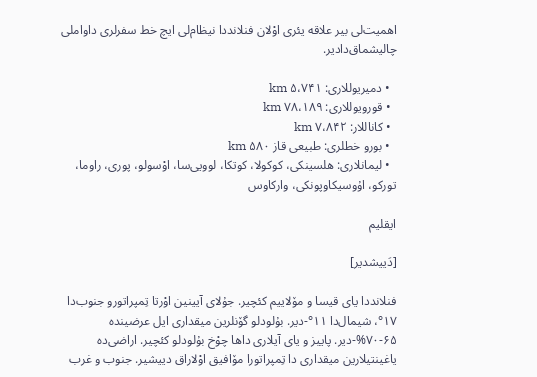اهمیت‌لی بیر علاقه یئری اوْلان فنلاند‌دا نیظام‌لی ایچ خط سفرلری داواملی چالیشماق‌دا‌دیر.

  • دمیریوللاری: ۵،۷۴۱ km
  • قورویوللاری: ۷۸،۱۸۹ km
  • کاناللار: ۷،۸۴۲ km
  • بورو خطلری: طبیعی قاز ۵۸۰ km
  • لیمانلاری: هلسینکی، کوکولا، کوتکا، لوویی‌سا، اوْسولو، پوری، راوما، تورکو، اۇوسیکاوپونکی، وارکاوس

ایقلیم

[دَییشدیر]

فنلاند‌دا یای قیسا و مۆلاییم کئچیر. جۇلای آیینین اوْرتا تِمپراتورو جنوب‌دا ۱۷°، شیمال‌دا ۱۱°-دیر. بۇلودلو گۆنلرین میقداری ایل عرضینده ۶۵-۷۰%-دیر. پاییز و یای آیلاری داها چوْخ بۇلودلو کئچیر. اراضی‌ده یاغینتیلارین میقداری دا تِمپراتورا مۆافیق اوْلا‌راق دییشیر. جنوب و غرب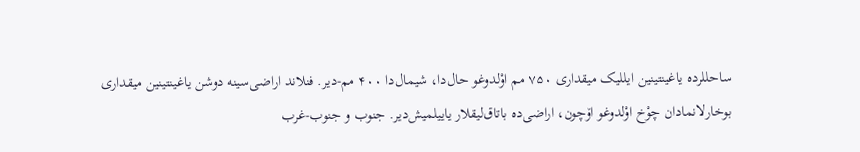ساحللرده یاغینتینین ایللیک میقداری ۷۵۰ مم اوْلدوغو حال‌دا، شیمال‌دا ۴۰۰ مم-دیر. فنلاند اراضی‌سینه دوشن یاغینتینین میقداری بوخارلانما‌دان چوْخ اوْلدوغو اۆچون، اراضی‌ده باتاق‌لیقلار یاییلمیش‌دیر. جنوب و جنوب-غرب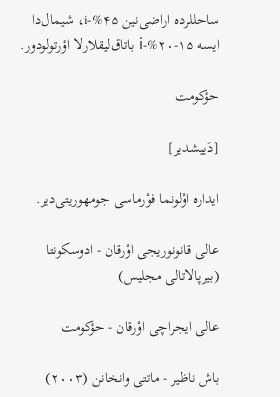ساحللرده اراضی‌نین ۴۵%-i، شیمال‌دا ایسه ۱۵-۲۰%-i باتاق‌لیقلارلا اؤرتولودور.

حؤکومت

[دَییشدیر]

ایداره اوْلونما فوْرما‌سی جومهوریتی‌دیر.

عالی قانونوریجی اوْرقان - ادوسکونتا (بیرپالاتا‌لی مجلیس)

عالی ایجرا‌چی اوْرقان - حؤکومت

باش ناظیر - ماتتی وانخانن (۲۰۰۳)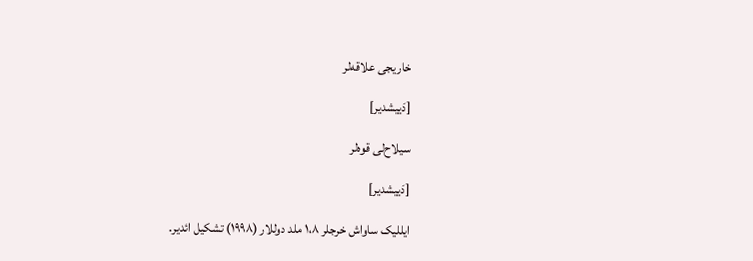خاریجی علاقه‌لر

[دَییشدیر]

سیلاح‌لی قوه‌لر

[دَییشدیر]

ایللیک ساواش خرجلر ۱،۸ ملد دوللار (۱۹۹۸) تشکیل ائدیر.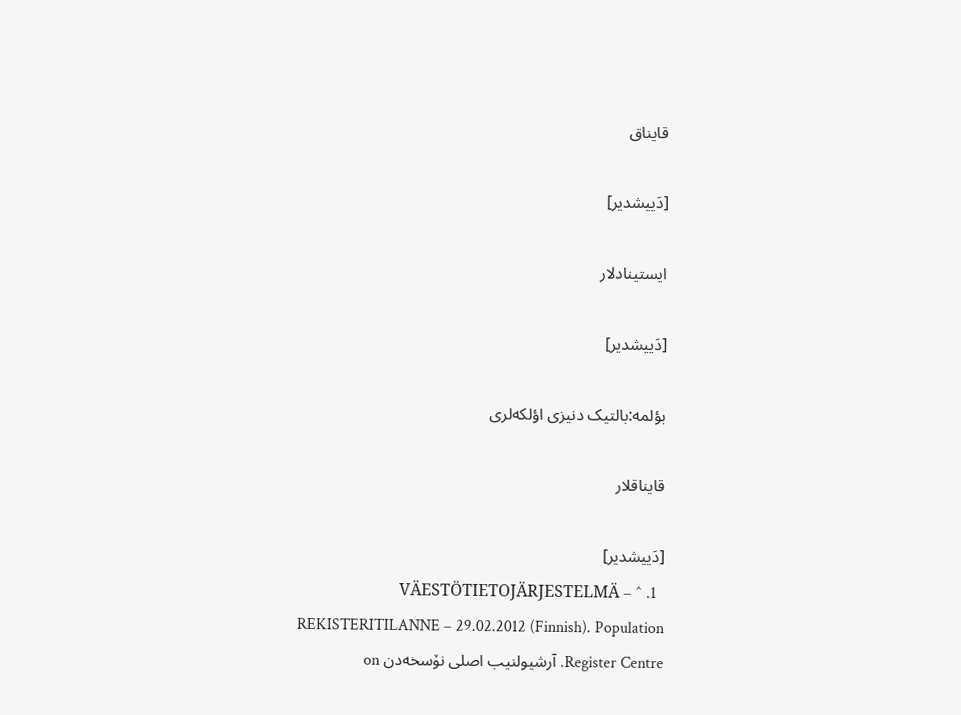قایناق

[دَییشدیر]

ایستینادلار

[دَییشدیر]

بؤلمه‌:بالتیک دنیزی اؤلکه‌لری

قایناقلار

[دَییشدیر]
  1. ^ VÄESTÖTIETOJÄRJESTELMÄ – REKISTERITILANNE – 29.02.2012 (Finnish). Population Register Centre. آرشیولنیب اصلی نۆسخه‌دن on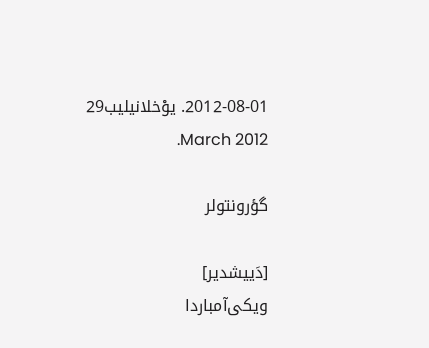2012-08-01. یوْخلانیلیب29 March 2012.

گؤرونتولر

[دَییشدیر]
ویکی‌آمباردا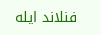فنلاند ایله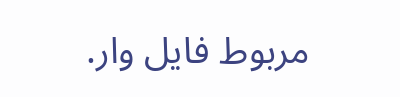مربوط فایل وار.